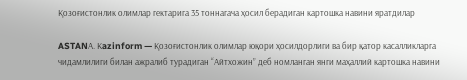Қозоғистонлик олимлар гектарига 35 тоннагача ҳосил берадиган картошка навини яратдилар

ASTANА. Кazinform — Қозоғистонлик олимлар юқори ҳосилдорлиги ва бир қатор касалликларга чидамлилиги билан ажралиб турадиган “Айтхожин” деб номланган янги маҳаллий картошка навини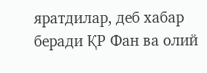яратдилар, деб хабар беради ҚР Фан ва олий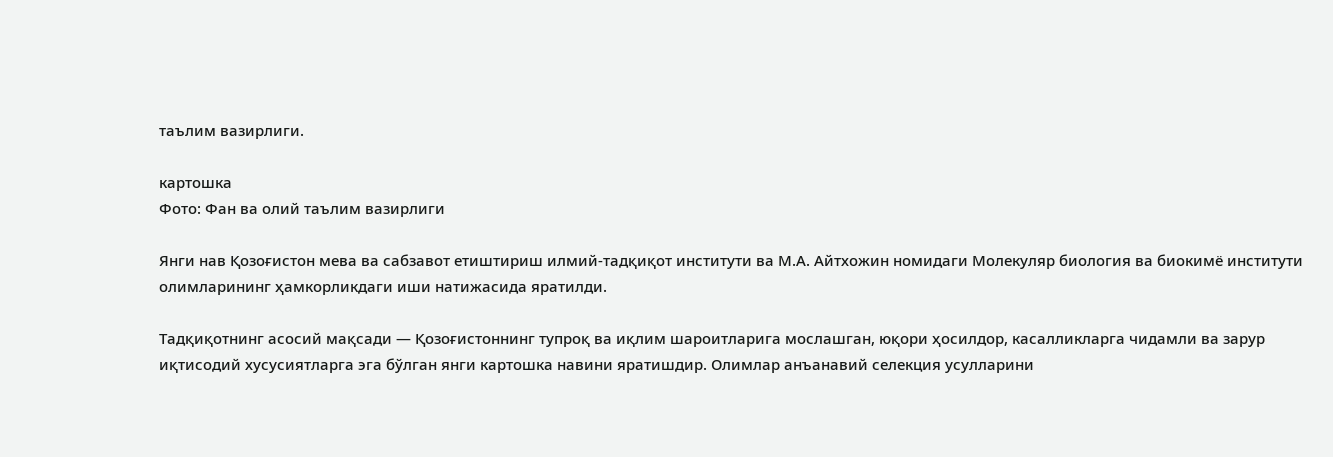таълим вазирлиги.

картошка
Фото: Фан ва олий таълим вазирлиги

Янги нав Қозоғистон мева ва сабзавот етиштириш илмий-тадқиқот институти ва М.А. Айтхожин номидаги Молекуляр биология ва биокимё институти олимларининг ҳамкорликдаги иши натижасида яратилди.

Тадқиқотнинг асосий мақсади — Қозоғистоннинг тупроқ ва иқлим шароитларига мослашган, юқори ҳосилдор, касалликларга чидамли ва зарур иқтисодий хусусиятларга эга бўлган янги картошка навини яратишдир. Олимлар анъанавий селекция усулларини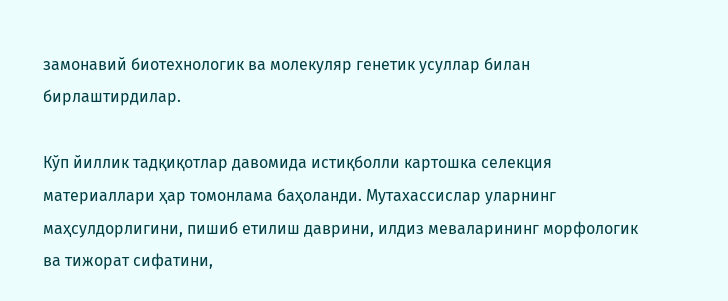замонавий биотехнологик ва молекуляр генетик усуллар билан бирлаштирдилар.

Кўп йиллик тадқиқотлар давомида истиқболли картошка селекция материаллари ҳар томонлама баҳоланди. Мутахассислар уларнинг маҳсулдорлигини, пишиб етилиш даврини, илдиз меваларининг морфологик ва тижорат сифатини,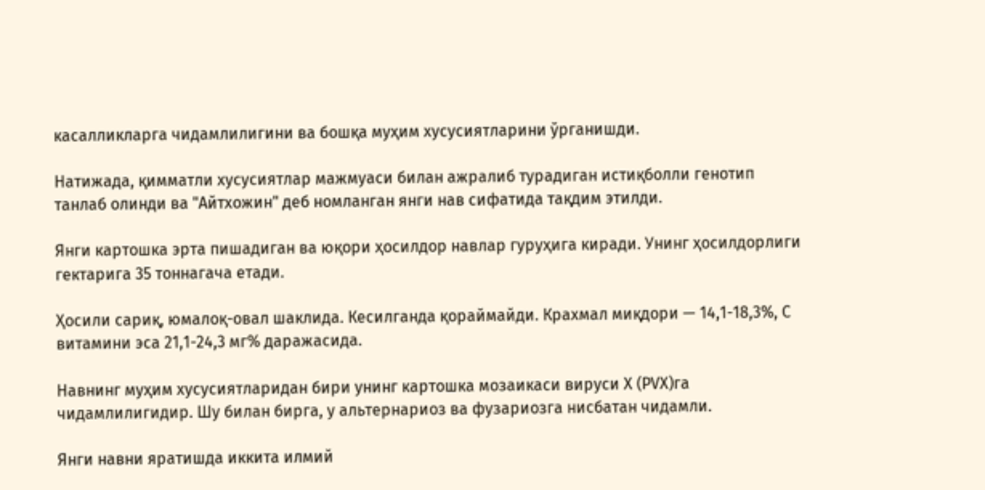касалликларга чидамлилигини ва бошқа муҳим хусусиятларини ўрганишди.

Натижада, қимматли хусусиятлар мажмуаси билан ажралиб турадиган истиқболли генотип танлаб олинди ва "Айтхожин" деб номланган янги нав сифатида тақдим этилди.

Янги картошка эрта пишадиган ва юқори ҳосилдор навлар гуруҳига киради. Унинг ҳосилдорлиги гектарига 35 тоннагача етади.

Ҳосили сариқ, юмалоқ-овал шаклида. Кесилганда қораймайди. Крахмал миқдори — 14,1-18,3%, С витамини эса 21,1-24,3 мг% даражасида.

Навнинг муҳим хусусиятларидан бири унинг картошка мозаикаси вируси Х (PVX)га чидамлилигидир. Шу билан бирга, у альтернариоз ва фузариозга нисбатан чидамли.

Янги навни яратишда иккита илмий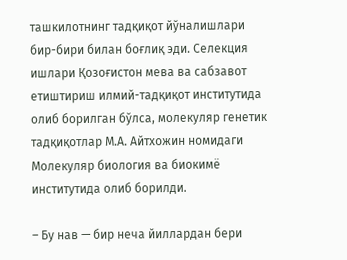ташкилотнинг тадқиқот йўналишлари бир-бири билан боғлиқ эди. Селекция ишлари Қозоғистон мева ва сабзавот етиштириш илмий-тадқиқот институтида олиб борилган бўлса, молекуляр генетик тадқиқотлар М.А. Айтхожин номидаги Молекуляр биология ва биокимё институтида олиб борилди.

– Бу нав — бир неча йиллардан бери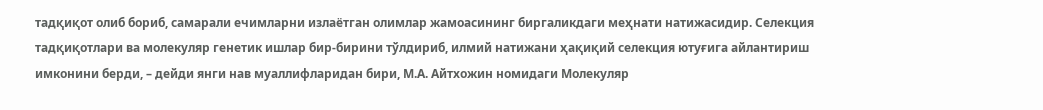тадқиқот олиб бориб, самарали ечимларни излаётган олимлар жамоасининг биргаликдаги меҳнати натижасидир. Селекция тадқиқотлари ва молекуляр генетик ишлар бир-бирини тўлдириб, илмий натижани ҳақиқий селекция ютуғига айлантириш имконини берди, – дейди янги нав муаллифларидан бири, М.А. Айтхожин номидаги Молекуляр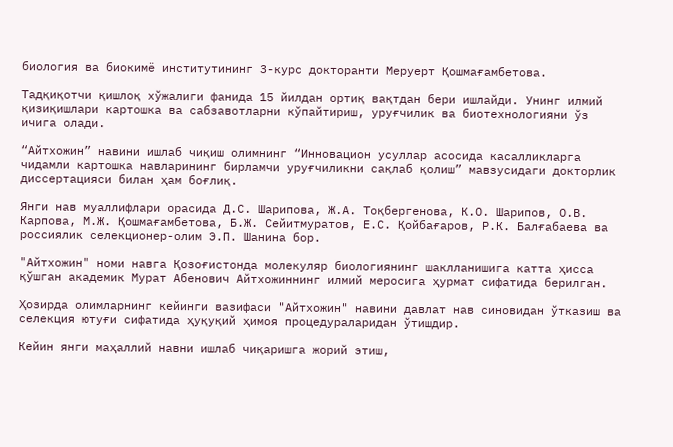биология ва биокимё институтининг 3-курс докторанти Меруерт Қошмағамбетова.

Тадқиқотчи қишлоқ хўжалиги фанида 15 йилдан ортиқ вақтдан бери ишлайди. Унинг илмий қизиқишлари картошка ва сабзавотларни кўпайтириш, уруғчилик ва биотехнологияни ўз ичига олади.

“Айтхожин” навини ишлаб чиқиш олимнинг “Инновацион усуллар асосида касалликларга чидамли картошка навларининг бирламчи уруғчиликни сақлаб қолиш” мавзусидаги докторлик диссертацияси билан ҳам боғлиқ.

Янги нав муаллифлари орасида Д.С. Шарипова, Ж.А. Тоқбергенова, К.О. Шарипов, О.В. Карпова, М.Ж. Қошмағамбетова, Б.Ж. Сейитмуратов, Е.С. Қойбағаров, Р.К. Балғабаева ва россиялик селекционер-олим Э.П. Шанина бор.

"Айтхожин" номи навга Қозоғистонда молекуляр биологиянинг шаклланишига катта ҳисса қўшган академик Мурат Абенович Айтхожиннинг илмий меросига ҳурмат сифатида берилган.

Ҳозирда олимларнинг кейинги вазифаси "Айтхожин" навини давлат нав синовидан ўтказиш ва селекция ютуғи сифатида ҳуқуқий ҳимоя процедураларидан ўтишдир.

Кейин янги маҳаллий навни ишлаб чиқаришга жорий этиш,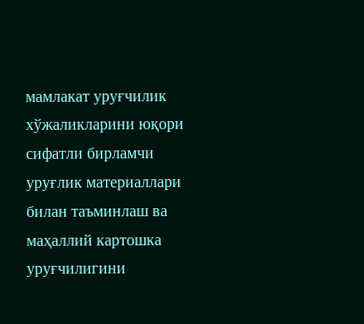мамлакат уруғчилик хўжаликларини юқори сифатли бирламчи уруғлик материаллари билан таъминлаш ва маҳаллий картошка уруғчилигини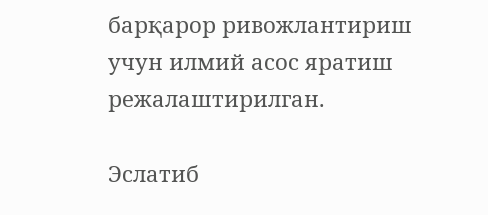барқарор ривожлантириш учун илмий асос яратиш режалаштирилган.

Эслатиб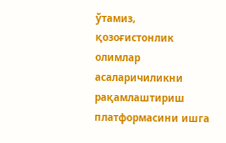ўтамиз, қозоғистонлик олимлар асаларичиликни рақамлаштириш платформасини ишга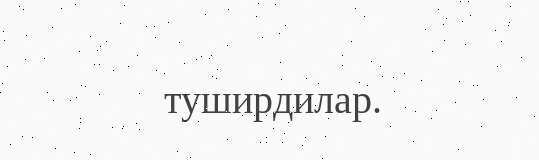туширдилар.